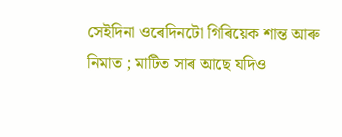সেইদিনা ওৰেদিনটো গিৰিয়েক শান্ত আৰু নিমাত ; মাটিত সাৰ আছে যদিও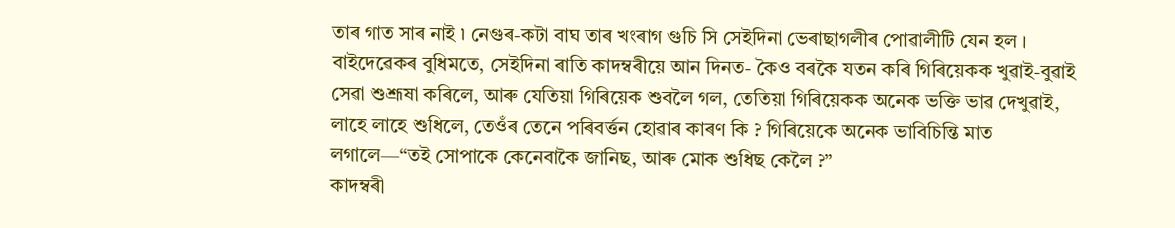তাৰ গাত সাৰ নাই ৷ নেগুৰ-কটা বাঘ তাৰ খংৰাগ গুচি সি সেইদিনা ভেৰাছাগলীৰ পোৱালীটি যেন হল । বাইদেৱেকৰ বুধিমতে, সেইদিনা ৰাতি কাদম্বৰীয়ে আন দিনত- কৈও বৰকৈ যতন কৰি গিৰিয়েকক খুৱাই-বুৱাই সেৱা শুশ্রূষা কৰিলে, আৰু যেতিয়া গিৰিয়েক শুবলৈ গল, তেতিয়া গিৰিয়েকক অনেক ভক্তি ভাৱ দেখুৱাই, লাহে লাহে শুধিলে, তেওঁৰ তেনে পৰিবৰ্ত্তন হোৱাৰ কাৰণ কি ? গিৰিয়েকে অনেক ভাবিচিন্তি মাত লগালে—“তই সোপাকে কেনেবাকৈ জানিছ, আৰু মোক শুধিছ কেলৈ ?”
কাদম্বৰী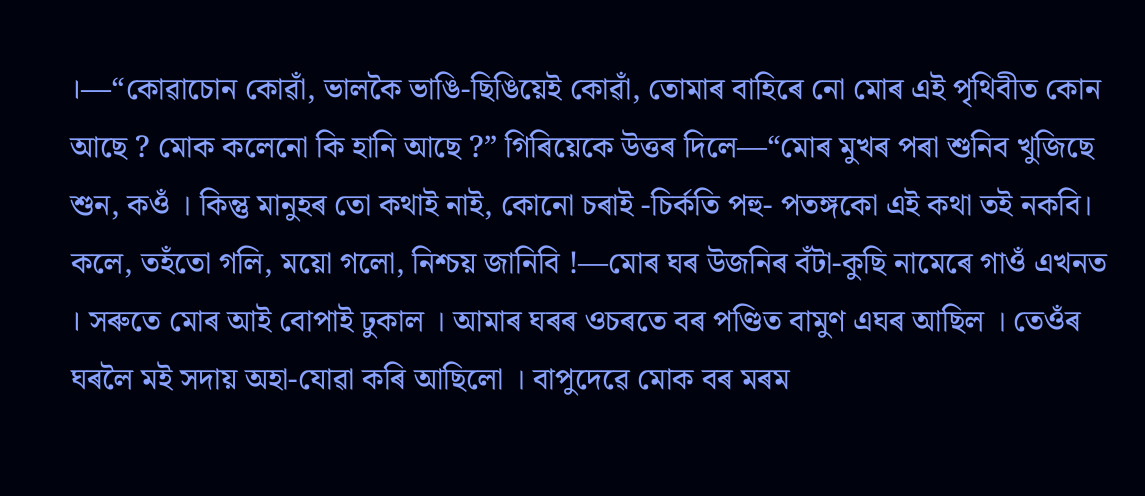।—“কোৱাচোন কোৱাঁ, ভালকৈ ভাঙি-ছিঙিয়েই কোৱাঁ, তোমাৰ বাহিৰে নো মোৰ এই পৃথিবীত কোন আছে ? মোক কলেনো কি হানি আছে ?” গিৰিয়েকে উত্তৰ দিলে—“মোৰ মুখৰ পৰা শুনিব খুজিছে শুন, কওঁ । কিন্তু মানুহৰ তো কথাই নাই, কোনো চৰাই -চিৰ্কতি পহু- পতঙ্গকো এই কথা তই নকবি। কলে, তহঁতো গলি, ময়ো গলো, নিশ্চয় জানিবি !—মোৰ ঘৰ উজনিৰ বঁটা-কুছি নামেৰে গাওঁ এখনত । সৰুতে মোৰ আই বোপাই ঢুকাল । আমাৰ ঘৰৰ ওচৰতে বৰ পণ্ডিত বামুণ এঘৰ আছিল । তেওঁৰ ঘৰলৈ মই সদায় অহা-যোৱা কৰি আছিলো । বাপুদেৱে মোক বৰ মৰম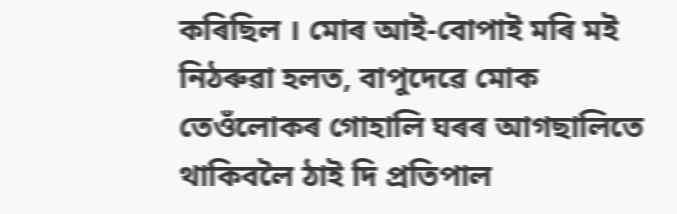কৰিছিল । মোৰ আই-বোপাই মৰি মই নিঠৰুৱা হলত, বাপুদেৱে মোক তেওঁলোকৰ গোহালি ঘৰৰ আগছালিতে থাকিবলৈ ঠাই দি প্রতিপাল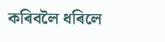কৰিবলৈ ধৰিলে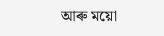আৰু ময়ো